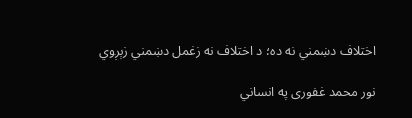اختلاف دښمني نه ده؛ د اختلاف نه زغمل دښمني زېږوي

نور محمد غفوری په انساني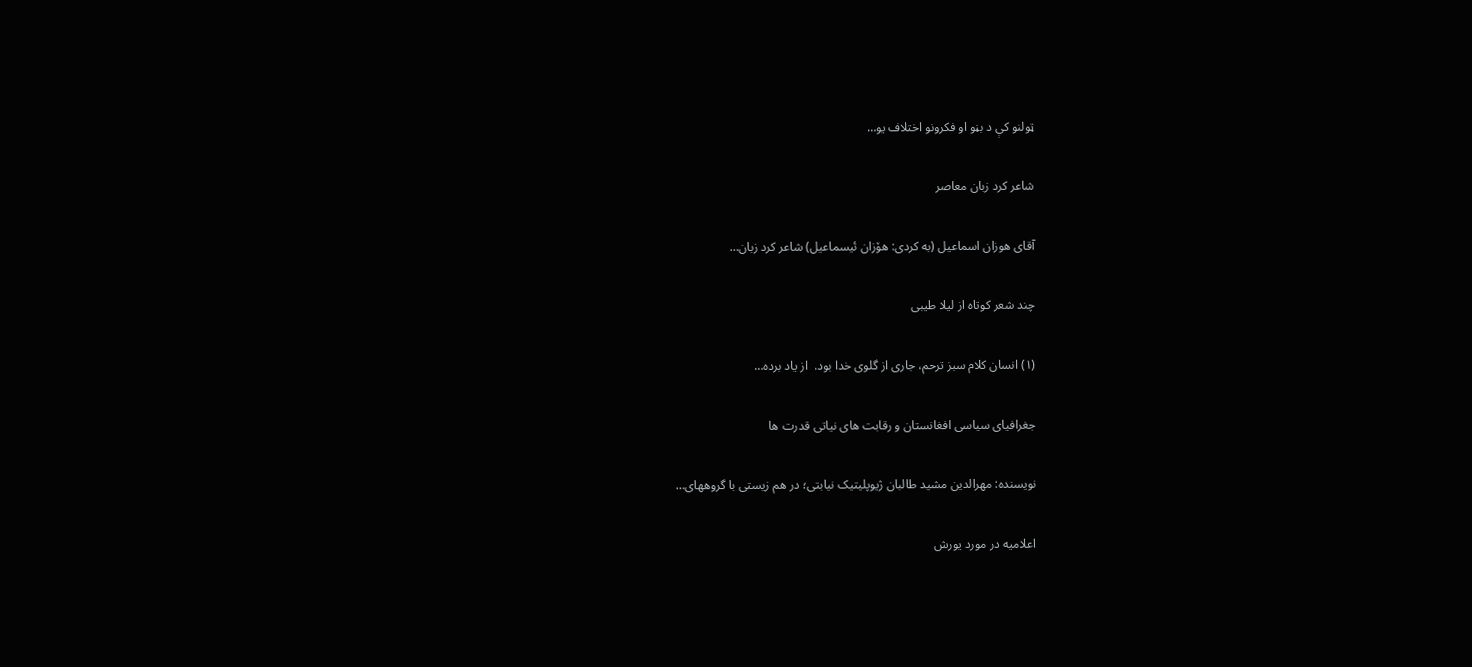ټولنو کې د بڼو او فکرونو اختلاف یو…

شاعر کرد زبان معاصر

آقای هوزان اسماعیل (به کردی: هۆزان ئیسماعیل) شاعر کرد زبان…

چند شعر کوتاه از لیلا طیبی

(۱) انسان کلام سبز ترحم، جاری از گلوی خدا بود.  از یاد برده…

جغرافیای سیاسی افغانستان و رقابت های نیاتی قدرت ها

نویسنده: مهرالدین مشید طالبان ژیوپلیتیک نیابتی؛ در هم زیستی با گروههای…

اعلامیه در مورد یورش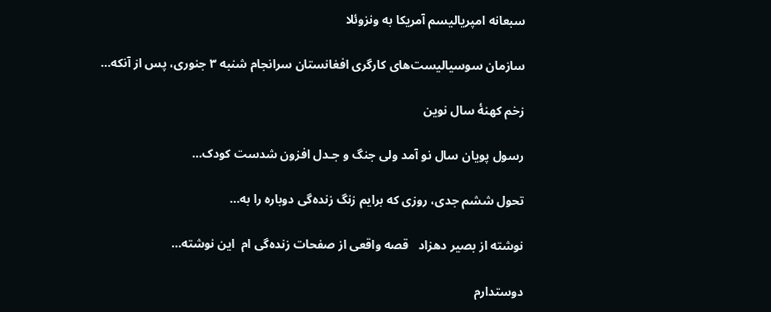سبعانه امپریالیسم آمریکا به ونزوئلا

سازمان سوسیالیست‌های کارگری افغانستان سرانجام شنبه ۳ جنوری، پس از آنکه…

زخم کهنۀ سال نوین

رسول پویان سال نو آمد ولی جنگ و جـدل افزون شدست کودک…

تحول ششم جدی، روزی که برایم زنگ زنده‌گی دوباره را به…

نوشته از بصیر دهزاد   قصه واقعی از صفحات زنده‌گی ام  این نوشته…

دوستدارم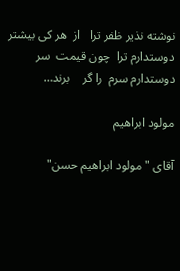نوشته نذیر ظفر ترا   از  هر کی بیشتر دوستدارم ترا  چون قیمت  سر دوستدارم سرم  را گر    برند…

مولود ابراهیم

آقای "مولود ابراهیم حسن"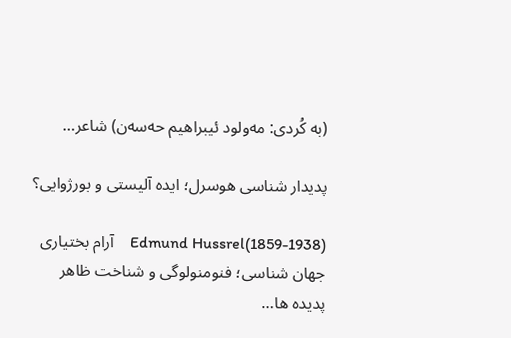(به کُردی: مەولود ئیبراهیم حەسەن) شاعر…

پدیدار شناسی هوسرل؛ ایده آلیستی و بورژوایی؟

Edmund Hussrel(1859-1938)    آرام بختیاری جهان شناسی؛ فنومنولوگی و شناخت ظاهر پدیده ها…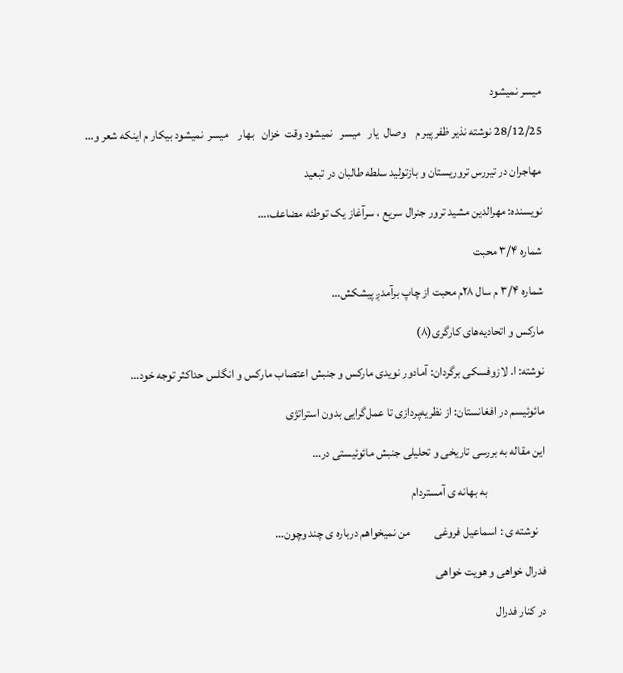ميسر نميشود

28/12/25 نوشته نذير ظفر پير م    وصال  يار   ميسر   نميشود وقت  خزان   بهار    ميسر  نميشود بيكار م اينكه شعر و…

مهاجران در تیررس تروریستان و بازتولید سلطه طالبان در تبعید

نویسنده: مهرالدین مشید ترور جنرال سریع ، سرآغاز یک توطئه مضاعف،…

شماره ۳/۴ محبت

شماره ۳/۴ م سال ۲۸م محبت از چاپ برآمدږ پیشکش…

مارکس و اتحادیه‌های کارگری(۸)

نوشته: ا. لازوفسکی برگردان: آمادور نویدی مارکس و جنبش اعتصاب مارکس و انگلس حداکثر توجه خود…

مائوئیسم در افغانستان: از نظریه‌پردازی تا عمل‌گرایی بدون استراتژی

این مقاله به بررسی تاریخی و تحلیلی جنبش مائوئیستی در…

                        به بهانه ی آمستردام

   نوشته ی : اسماعیل فروغی          من نمیخواهم درباره ی چند وچون…

فدرال خواهی و هویت خواهی

در کنار فدرال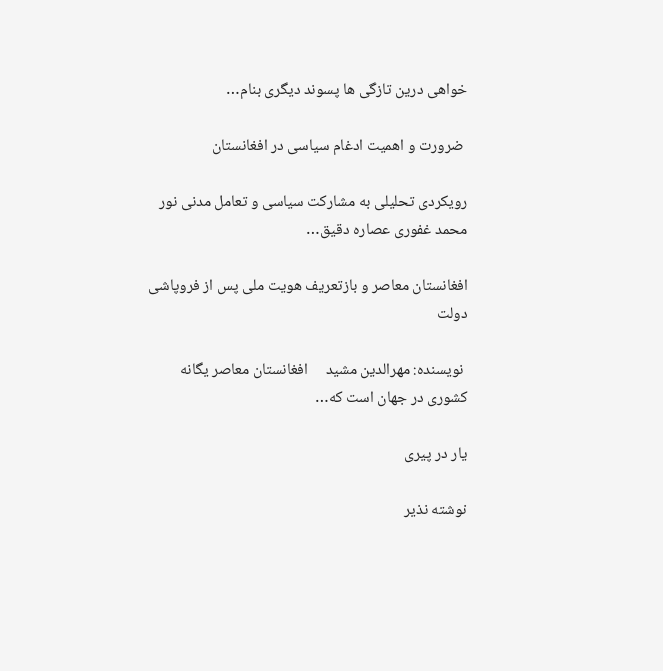خواهی درین تازگی ها پسوند دیگری بنام…

 ضرورت و اهمیت ادغام سیاسی در افغانستان

رویکردی تحلیلی به مشارکت سیاسی و تعامل مدنی نور محمد غفوری عصاره دقیق…

افغانستان معاصر و بازتعریف هویت ملی پس از فروپاشی دولت

 نویسنده: مهرالدین مشید     افغانستان معاصر یگانه کشوری در جهان است که…

یار در پیری

نوشته نذیر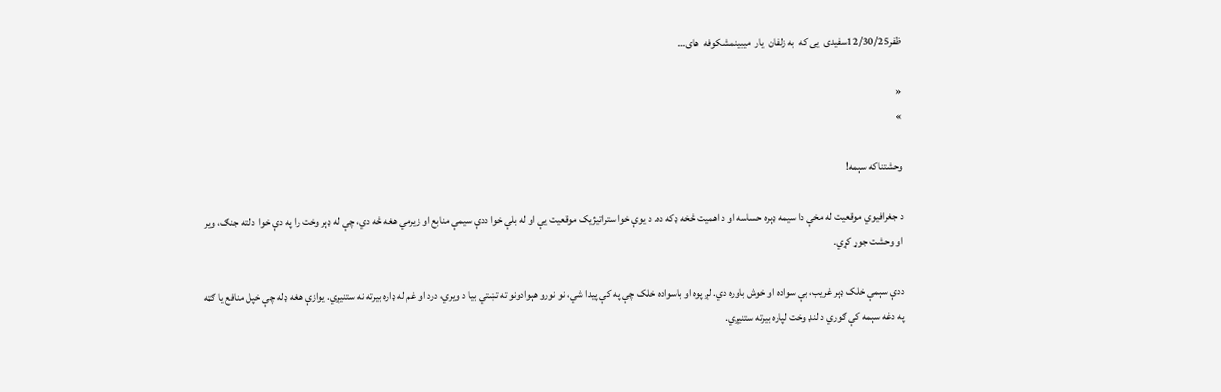ظفر12/30/25سفیدی  يى که  به زلفان  یار  میبینمشکوفه  هاى…

«
»

وحشتناکه سېمه!

د جغرافیوي موقعیت له مخې دا سیمه ډېره حساسه او د اهمیت څخه ډکه ده. د یوې خوا ستراتیژیک موقعیت یې او له بلې خوا ددې سیمې منابع او زیرمي هغه څه دي، چې له ډېر وخت را په دې خوا  دلته جنګ، ویر او وحشت جوړ کړي.

ددې سېمې خلک ډېر غریب، بې سواده او خوش باوره دي. لږ پوه او باسواده خلک چې په کې پیدا شي، نو نورو هېوادونو ته تښتي بیا د ویري، درد او غم له ډاره بیرته نه ستنیږي. یوازې هغه ډله چې خپل منافع یا ګټه په دغه سېمه کې ګوري د لنډ وخت لپاره بیرته ستنیږي.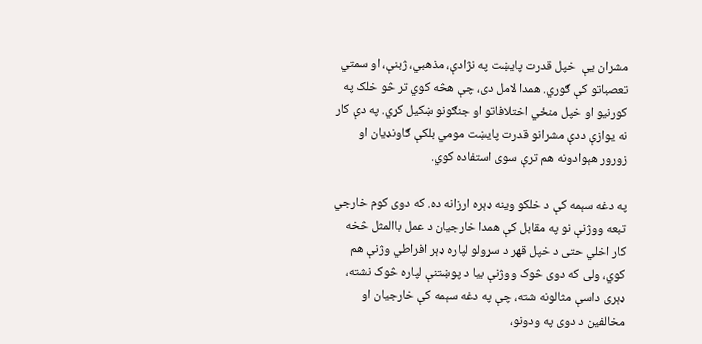مشران یې  خپل قدرت پایښت په نژادې، مذهبي، ژبنې، او سمتي تعصباتو کې ګوري. همدا لامل دی، چې هڅه کوي تر څو خلک په کورنیو او خپل منځي اختلافاتو او جنګونو ښکیل کړي. په دې کار نه یوازې ددې مشرانو قدرت پایښت مومي بلکې ګاونډیان او زورور هېوادونه هم ترې سوی استفاده کوي.

په دغه سېمه کې د خلکو وینه ډېره ارزانه ده. که دوی کوم خارجي تبعه ووژنې نو په مقابل کې همدا خارجیان د عمل باالمثل څخه کار اخلي حتی د خپل قهر د سړولو لپاره ډېر افراطي وژنې هم کوي، ولی که دوی څوک ووژنې بیا د پوښتنې لپاره څوک نشته، ډېری داسې مثالونه شته، چې په دغه سېمه کې خارجیان او مخالفین د دوی په ودونو،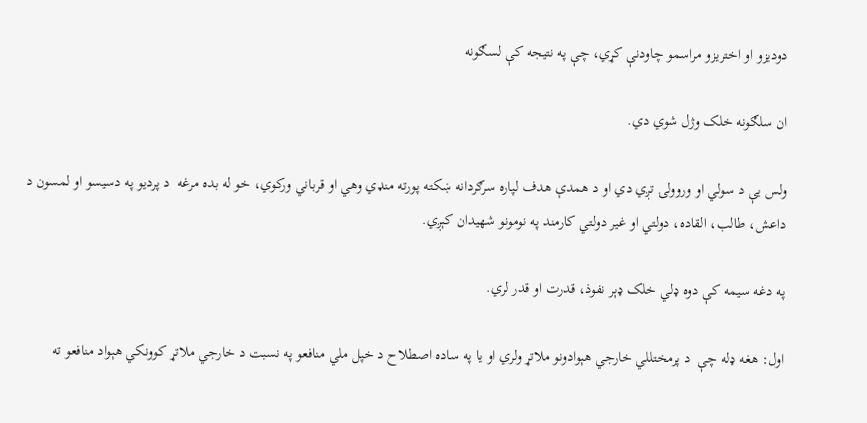دودیزو او اختریزو مراسمو چاودنې کړي، چې په نتیجه کې لسګونه

ان سلګونه خلک وژل شوي دي.

ولس یې د سولي او وروولۍ تږي دي او د همدې هدف لپاره سرګردانه ښکته پورته منډي وهي او قرباني ورکوي، خو له بده مرغه  د پردیو په دسیسو او لمسون د داعش، طالب، القاده، دولتي او غیر دولتي کارمند په نومونو شهیدان کېږي.

په دغه سیمه کې دوه ډلي خلک ډېر نفوذ، قدرت او قدر لري.

اول: هغه ‌ډله چې  د پرمختللي خارجي هېوادونو ملاتړ ولري او یا په ساده اصطلاح د خپل ملي منافعو په نسبت د خارجي ملاتړ کوونکي هېواد منافعو ته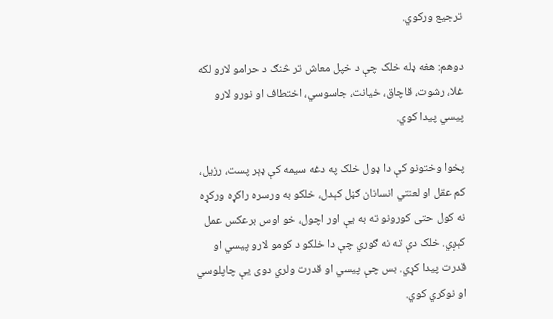ترجیع ورکوي.

دوهم: هغه ډله خلک چې د خپل معاش تر څنګ د حرامو لارو لکه غلا، رشوت، قاچاق، خیانت، جاسوسي، اختطاف او نورو لارو پیسي پیدا کوي.

پخوا وختونو کې دا ډول خلک په دغه سیمه کې ډېر پست، رزیل، کم عقل او لعنتي انسانان ګڼل کېدل، خلکو به ورسره راکړه ورکړه نه کول حتی کورونو ته به یې اور اچول، خو اوس برعکس عمل کېږي. خلک دې ته نه ګوري چې دا خلکو د کومو لارو پیسي او قدرت پیدا کړي. بس چې پیسي او قدرت ولري دوی یې چاپلوسي او نوکري کوي.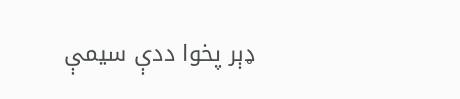ډېر پخوا ددې سیمې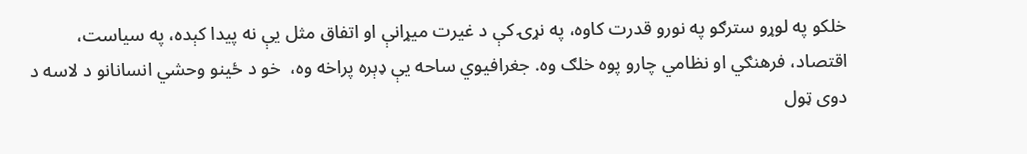خلکو په لوړو سترګو په نورو قدرت کاوه، په نړۍ کې د غیرت میړانې او اتفاق مثل یې نه پیدا کېده، په سیاست، اقتصاد، فرهنګي او نظامي چارو پوه خلګ وه. جغرافیوي ساحه یې ډېره پراخه وه،  خو د ځینو وحشي انسانانو د لاسه د دوی ټول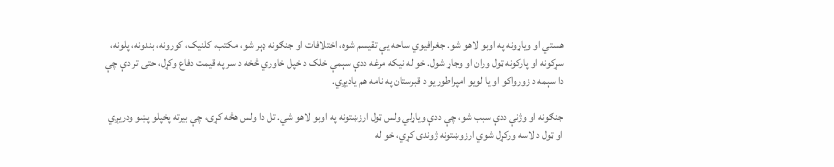هستي او ویاړونه په اوبو لاهو شو. جغرافیوي ساحه یې تقیسم شوه، اختلافات او جنګونه ډېر شو، مکتب، کلنیک، کورونه، بندونه، پلونه، سړکونه او پارکونه ټول وران او وجاړ شول. خو له نیکه مرغه ددې سېمې خلک د خپل خاوري څخه د سر په قیمت دفاع وکړل، حتی تر دې چې دا سېمه د زورواکو او یا لويو امپراطوریو د قبرستان په نامه هم یادیږي.

جنګونه او وژنې ددې سبب شو، چې ددې ویاړلي ولس ټول ارزښتونه په اوبو لاهو شي. تل دا ولس هڅه کړی، چې بیرته پخپلو پښو ودریږي او ټول د لاسه ورکړل شوي ارزوښتونه ژوندی کړي، خو له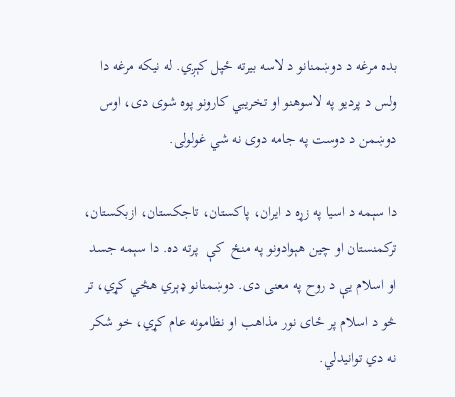بده مرغه د دوښمنانو د لاسه بیرته ځپل کېږي. له نیکه مرغه دا ولس د پردیو په لاسوهنو او تخریبي کارونو پوه شوی دی، اوس دوښمن د دوست په جامه دوی نه شي غولولی.

دا سېمه د اسیا په زړه د ایران، پاکستان، تاجکستان، ازبکستان، ترکمنستان او چین هېوادونو په منځ  کې  پرته ده. دا سېمه جسد او اسلام یې د روح په معنی دی. دوښمنانو ډېري هڅي کړي، تر څو د اسلام پر ځای نور مذاهب او نظامونه عام کړي، خو شکر نه دي توانیدلي.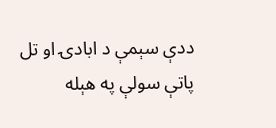ددې سېمې د ابادۍ او تل پاتې سولې په هېله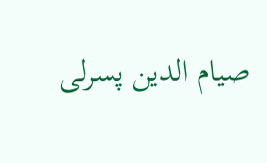صیام الدین پسرلی